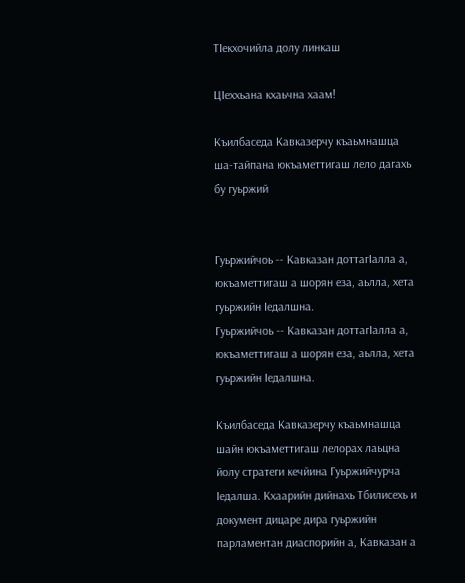ТIекхочийла долу линкаш

ЦIеххьана кхаьчна хаам!

Къилбаседа Кавказерчу къаьмнашца ша-тайпана юкъаметтигаш лело дагахь бу гуьржий


Гуьржийчоь -- Кавказан доттагIалла а, юкъаметтигаш а шорян еза, аьлла, хета гуьржийн Iедалшна.
Гуьржийчоь -- Кавказан доттагIалла а, юкъаметтигаш а шорян еза, аьлла, хета гуьржийн Iедалшна.

Къилбаседа Кавказерчу къаьмнашца шайн юкъаметтигаш лелорах лаьцна йолу стратеги кечйина Гуьржийчурча Iедалша. Кхаарийн дийнахь Тбилисехь и документ дицаре дира гуьржийн парламентан диаспорийн а, Кавказан а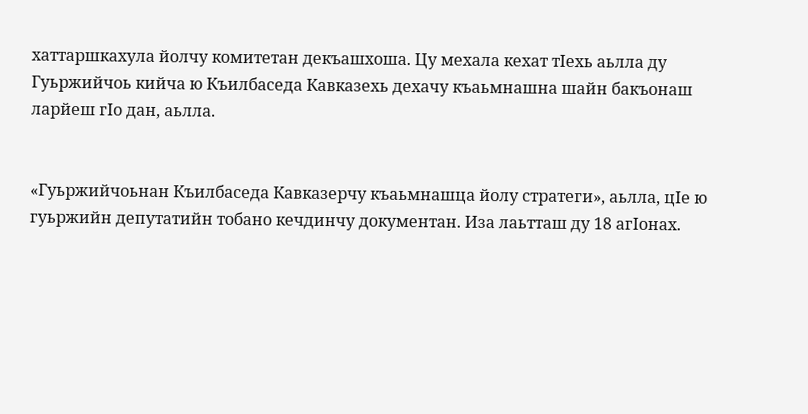хаттаршкахула йолчу комитетан декъашхоша. Цу мехала кехат тIехь аьлла ду Гуьржийчоь кийча ю Къилбаседа Кавказехь дехачу къаьмнашна шайн бакъонаш ларйеш гIо дан, аьлла.


«Гуьржийчоьнан Къилбаседа Кавказерчу къаьмнашца йолу стратеги», аьлла, цIе ю гуьржийн депутатийн тобано кечдинчу документан. Иза лаьтташ ду 18 агIонах.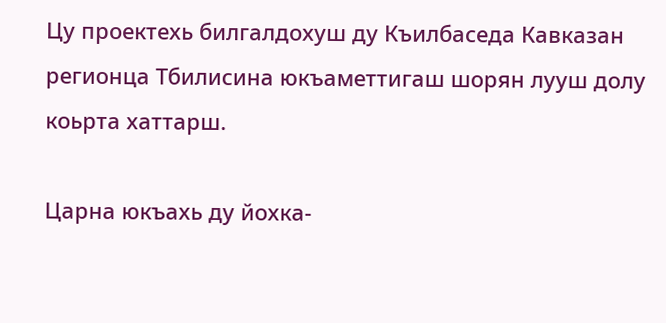Цу проектехь билгалдохуш ду Къилбаседа Кавказан регионца Тбилисина юкъаметтигаш шорян лууш долу коьрта хаттарш.

Царна юкъахь ду йохка-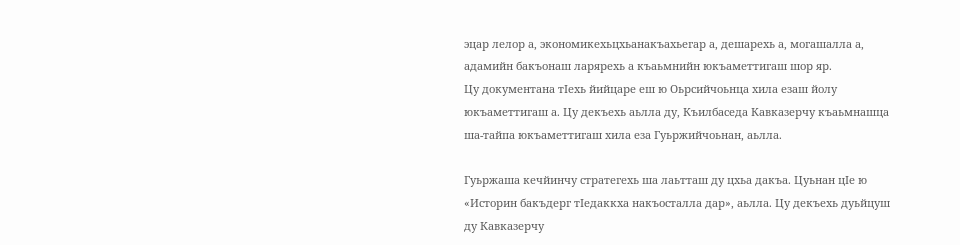эцар лелор а, экономикехьцхьанакъахьегар а, дешарехь а, могашалла а, адамийн бакъонаш ларярехь а къаьмнийн юкъаметтигаш шор яр.
Цу документана тIехь йийцаре еш ю Оьрсийчоьнца хила езаш йолу юкъаметтигаш а. Цу декъехь аьлла ду, Къилбаседа Кавказерчу къаьмнашца ша-тайпа юкъаметтигаш хила еза Гуьржийчоьнан, аьлла.

Гуьржаша кечйинчу стратегехь ша лаьтташ ду цхьа дакъа. Цуьнан цIе ю «Историн бакъдерг тIедаккха накъосталла дар», аьлла. Цу декъехь дуьйцуш ду Кавказерчу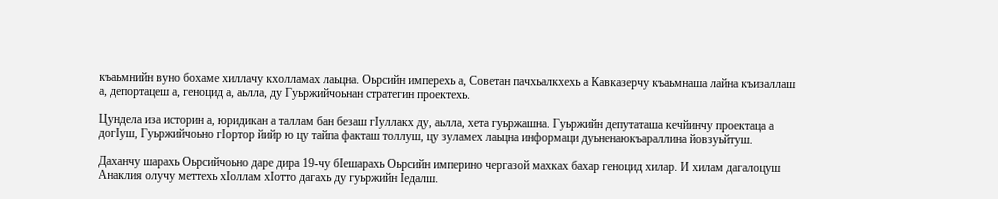къаьмнийн вуно бохаме хиллачу кхолламах лаьцна. Оьрсийн имперехь а, Советан пачхьалкхехь а Кавказерчу къаьмнаша лайна къизаллаш а, депортацеш а, геноцид а, аьлла, ду Гуьржийчоьнан стратегин проектехь.

Цундела иза историн а, юридикан а таллам бан безаш гIуллакх ду, аьлла, хета гуьржашна. Гуьржийн депутаташа кечйинчу проектаца а догIуш, Гуьржийчоьно гIортор йийр ю цу тайпа факташ толлуш, цу зуламех лаьцна информаци дуьненаюкъараллина йовзуьйтуш.

Даханчу шарахь Оьрсийчоьно даре дира 19-чу бIешарахь Оьрсийн империно чергазой махках бахар геноцид хилар. И хилам дагалоцуш Анаклия олучу меттехь хIоллам хIотто дагахь ду гуьржийн Iедалш.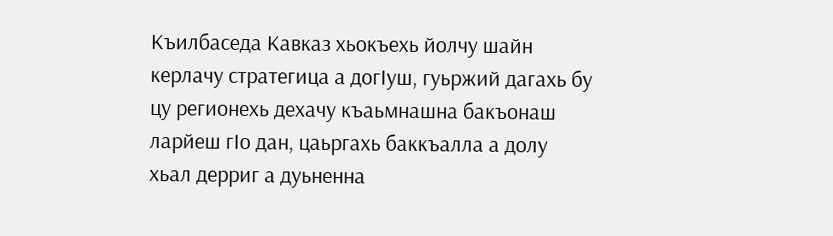Къилбаседа Кавказ хьокъехь йолчу шайн керлачу стратегица а догIуш, гуьржий дагахь бу цу регионехь дехачу къаьмнашна бакъонаш ларйеш гIо дан, цаьргахь баккъалла а долу хьал дерриг а дуьненна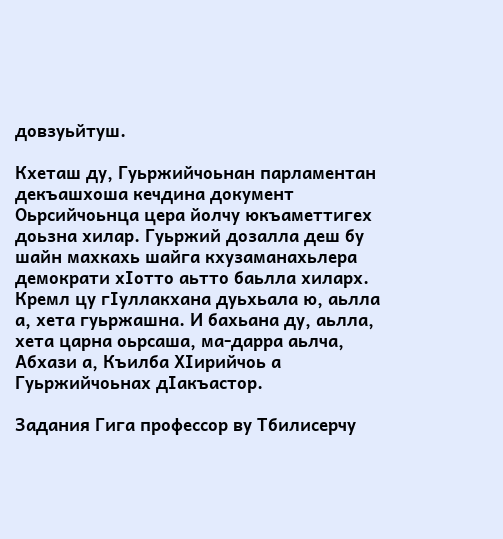довзуьйтуш.

Кхеташ ду, Гуьржийчоьнан парламентан декъашхоша кечдина документ Оьрсийчоьнца цера йолчу юкъаметтигех доьзна хилар. Гуьржий дозалла деш бу шайн махкахь шайга кхузаманахьлера демократи хIотто аьтто баьлла хиларх. Кремл цу гIуллакхана дуьхьала ю, аьлла а, хета гуьржашна. И бахьана ду, аьлла, хета царна оьрсаша, ма-дарра аьлча, Абхази а, Къилба ХIирийчоь а Гуьржийчоьнах дIакъастор.

Задания Гига профессор ву Тбилисерчу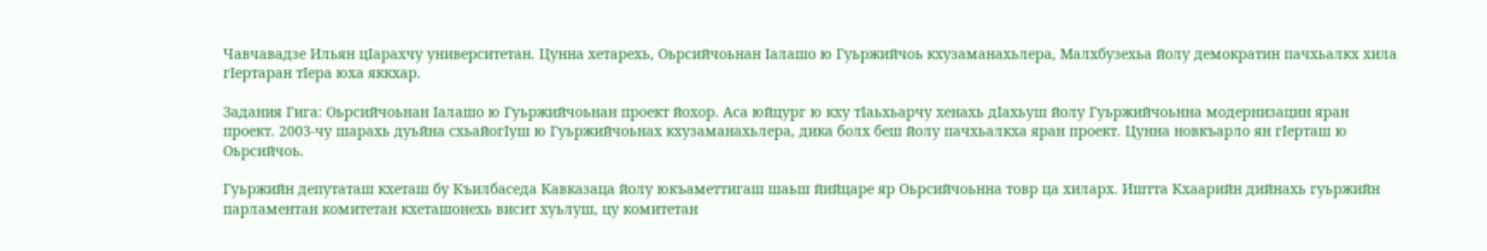Чавчавадзе Ильян цIарахчу университетан. Цунна хетарехь, Оьрсийчоьнан Iалашо ю Гуьржийчоь кхузаманахьлера, Малхбузехьа йолу демократин пачхьалкх хила гIертаран тIера юха яккхар.

Задания Гига: Оьрсийчоьнан Iалашо ю Гуьржийчоьнан проект йохор. Аса юйцург ю кху тIаьхьарчу хенахь дIахьуш йолу Гуьржийчоьнна модернизацин яран проект. 2003-чу шарахь дуьйна схьайогIуш ю Гуьржийчоьнах кхузаманахьлера, дика болх беш йолу пачхьалкха яран проект. Цунна новкъарло ян гIерташ ю Оьрсийчоь.

Гуьржийн депутаташ кхеташ бу Къилбаседа Кавказаца йолу юкъаметтигаш шаьш йийцаре яр Оьрсийчоьнна товр ца хиларх. Иштта Кхаарийн дийнахь гуьржийн парламентан комитетан кхеташонехь висит хуьлуш, цу комитетан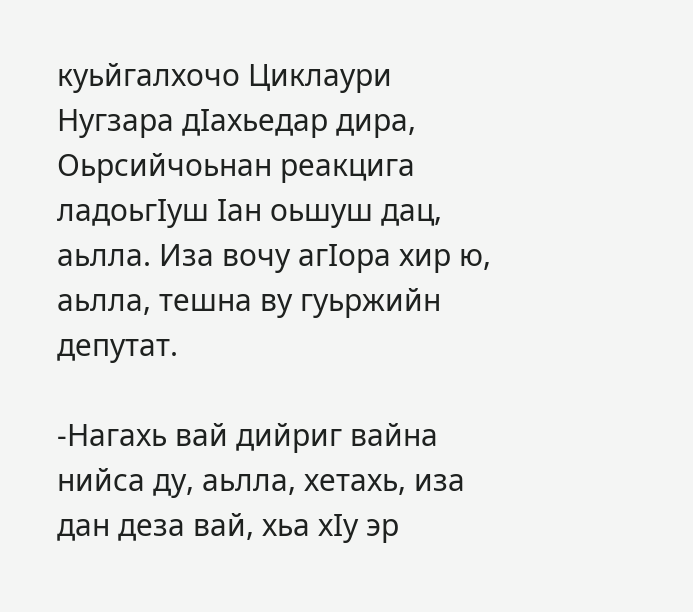куьйгалхочо Циклаури Нугзара дIахьедар дира, Оьрсийчоьнан реакцига ладоьгIуш Iан оьшуш дац, аьлла. Иза вочу агIора хир ю, аьлла, тешна ву гуьржийн депутат.

-Нагахь вай дийриг вайна нийса ду, аьлла, хетахь, иза дан деза вай, хьа хIу эр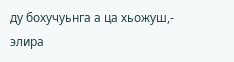ду бохучуьнга а ца хьожуш,- элира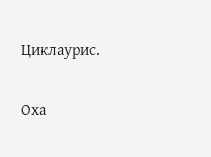Циклаурис.

Оха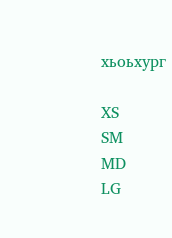хьоьхург

XS
SM
MD
LG